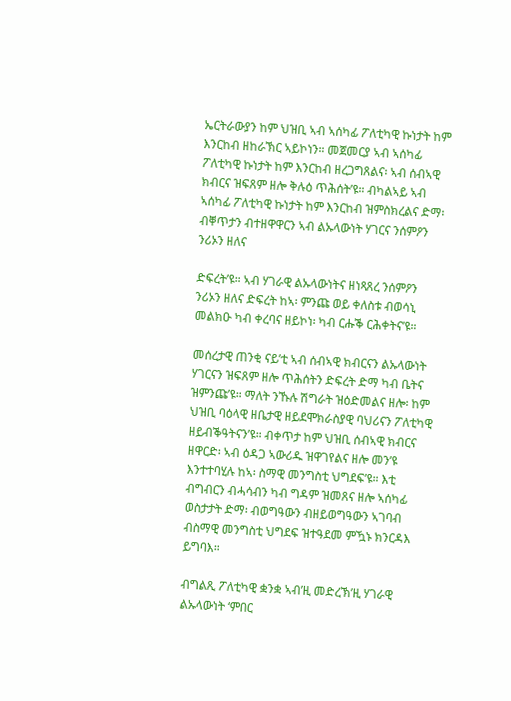ኤርትራውያን ከም ህዝቢ ኣብ ኣሰካፊ ፖለቲካዊ ኩነታት ከም እንርከብ ዘከራኽር ኣይኮነን። መጀመርያ ኣብ ኣሰካፊ ፖለቲካዊ ኩነታት ከም እንርከብ ዘረጋግጸልና፡ ኣብ ሰብኣዊ ክብርና ዝፍጸም ዘሎ ቅሉዕ ጥሕሰት’ዩ። ብካልኣይ ኣብ ኣሰካፊ ፖለቲካዊ ኩነታት ከም እንርከብ ዝምስክረልና ድማ፡ ብቐጥታን ብተዘዋዋርን ኣብ ልኡላውነት ሃገርና ንሰምዖን ንሪኦን ዘለና

ድፍረት’ዩ። ኣብ ሃገራዊ ልኡላውነትና ዘነጻጸረ ንሰምዖን ንሪኦን ዘለና ድፍረት ከኣ፡ ምንጩ ወይ ቀለስቱ ብወሳኒ መልክዑ ካብ ቀረባና ዘይኮነ፡ ካብ ርሑቕ ርሕቀትና’ዩ።

መሰረታዊ ጠንቂ ናይ’ቲ ኣብ ሰብኣዊ ክብርናን ልኡላውነት ሃገርናን ዝፍጸም ዘሎ ጥሕሰትን ድፍረት ድማ ካብ ቤትና ዝምንጩ’ዩ። ማለት ንኹሉ ሽግራት ዝዕድመልና ዘሎ፡ ከም ህዝቢ ባዕላዊ ዘቤታዊ ዘይደሞክራስያዊ ባህሪናን ፖለቲካዊ ዘይብቕዓትናን’ዩ። ብቀጥታ ከም ህዝቢ ሰብኣዊ ክብርና ዘዋርድ፡ ኣብ ዕዳጋ ኣውሪዱ ዝዋገየልና ዘሎ መን’ዩ እንተተባሂሉ ከኣ፡ ስማዊ መንግስቲ ህግደፍ’ዩ። እቲ ብግብርን ብሓሳብን ካብ ግዳም ዝመጸና ዘሎ ኣሰካፊ ወስታታት ድማ፡ ብወግዓውን ብዘይወግዓውን ኣገባብ ብስማዊ መንግስቲ ህግደፍ ዝተዓደመ ምዃኑ ክንርዳእ ይግባእ።

ብግልጺ ፖለቲካዊ ቋንቋ ኣብ’ዚ መድረኽ’ዚ ሃገራዊ ልኡላውነት ‘ምበር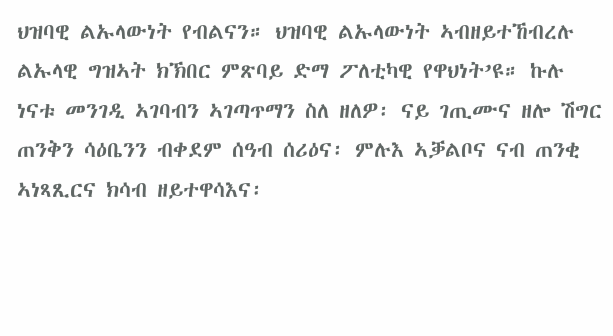ህዝባዊ ልኡላውነት የብልናን። ህዝባዊ ልኡላውነት ኣብዘይተኸብረሉ ልኡላዊ ግዝኣት ክኽበር ምጽባይ ድማ ፖለቲካዊ የዋህነት’ዩ። ኩሉ ነናቱ መንገዲ ኣገባብን ኣገጣጥማን ስለ ዘለዎ፡ ናይ ገጢሙና ዘሎ ሽግር ጠንቅን ሳዕቤንን ብቀደም ሰዓብ ሰሪዕና፡ ምሉእ ኣቓልቦና ናብ ጠንቂ ኣነጻጺርና ክሳብ ዘይተዋሳእና፡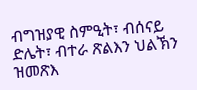ብግዝያዊ ስምዒት፣ ብሰናይ ድሌት፣ ብተራ ጽልእን ህልኽን ዝመጽእ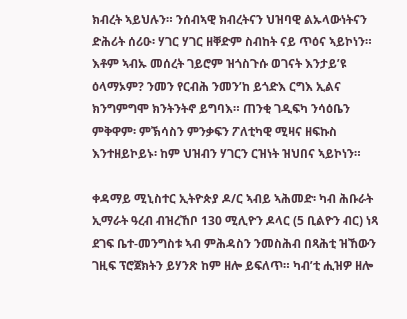ክብረት ኣይህሉን። ንሰብኣዊ ክብረትናን ህዝባዊ ልኡላውነትናን ድሕሪት ሰሪዑ፡ ሃገር ሃገር ዘቐድም ስብከት ናይ ጥዕና ኣይኮነን። እቶም ኣብኡ መሰረት ገይሮም ዝጎስጉሱ ወገናት እንታይ’ዩ ዕላማኦም? ንመን የርብሕ ንመን’ከ ይጎድእ ርግእ ኢልና ክንግምግሞ ክንትንትኖ ይግባእ። ጠንቂ ገዲፍካ ንሳዕቤን ምቅዋም፡ ምኽሳስን ምንቃፍን ፖለቲካዊ ሚዛና ዘፍኩስ እንተዘይኮይኑ፡ ከም ህዝብን ሃገርን ርዝነት ዝህበና ኣይኮነን።

ቀዳማይ ሚኒስተር ኢትዮጵያ ዶ/ር ኣብይ ኣሕመድ፡ ካብ ሕቡራት ኢማራት ዓረብ ብዝረኸቦ 130 ሚሊዮን ዶላር (5 ቢልዮን ብር) ነጻ ደገፍ ቤተ-መንግስቱ ኣብ ምሕዳስን ንመስሕብ በጻሕቲ ዝኸውን ገዚፍ ፕሮጀክትን ይሃንጽ ከም ዘሎ ይፍለጥ። ካብ’ቲ ሒዝዎ ዘሎ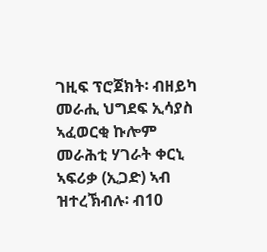ገዚፍ ፕሮጀክት፡ ብዘይካ መራሒ ህግደፍ ኢሳያስ ኣፈወርቂ ኩሎም መራሕቲ ሃገራት ቀርኒ ኣፍሪቃ (ኢጋድ) ኣብ ዝተረኽብሉ፡ ብ10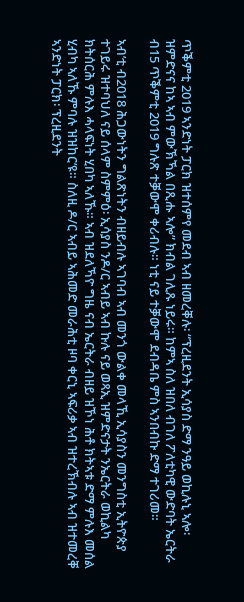ጥቕምቲ 2019 ኣንድነት ፓርክ ዝተሰምየ መደብ ኣብ ዘመረቐሉ፡ “ፕረዚደንት ኢሳያስ ድማ ንዓይ ወኪሉኒ ኣሎ፡ ዝምድናና ከኣ ኣብ ምውኽኻል በጺሑ ኣሎ” ክብል ገሊጹ ነይሩ። ከምኣ ስለ ዝበለ ብገለ ፖለቲካዊ ውድባት ኤርትራ ብ15 ጥቕምቲ 2019 ግሉጽ ተቓውሞ ቀሪብሉ። ነቲ ናይ ተቓውሞ ደብዳቤ ምስ ኣንበብኩ ድማ ተገሪመ።

ኣብ’ቲ ብ2018 ሕጋውነትን ግልጽነትን ብዘይብሉ ኣገባብ ኣብ መንጎ ውልቀ መላኺ ኢሳያስን መንግስቲ ኢትዮጵያ ተገይሩ ዝተባህለ ናይ ሰላም ስምምዕ፡ ኢሳያስ ንዶ/ር ኣብይ ኣብ ኩሉ ናይ ወጻኢ ዝምድናታት ንኤርትራ ወኪልካ ክትሰርሕ ምሉእ ሓላፍነት ሂበካ ኣለኹ። ኣብ ዝደለኻዮ ግዜ ናብ ኤርትራ ብዘይ ዝኾነ ሕቶ ክትኣቱ ድማ ምሉእ መሰል ሂብካ ኣለኹ ምባሉ ዝዝከር’ዩ። ስለዚ ዶ/ር ኣብይ ኣሕመድ መራሕቲ ዞባ ቀርኒ ኣፍሪቃ ኣብ ዝተረኽብሉ ኣብ ዝተመረቐ ኣንድነት ፓርክ፡ ፕረዚደንት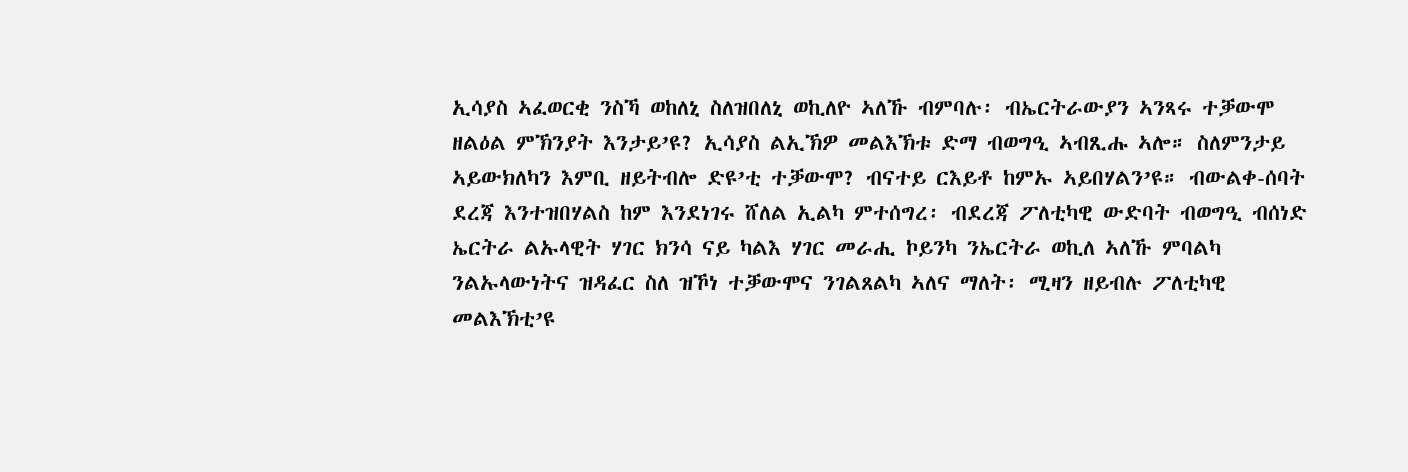ኢሳያስ ኣፈወርቂ ንስኻ ወከለኒ ስለዝበለኒ ወኪለዮ ኣለኹ ብምባሉ፡ ብኤርትራውያን ኣንጻሩ ተቓውሞ ዘልዕል ምኽንያት እንታይ’ዩ? ኢሳያስ ልኢኽዎ መልእኽቱ ድማ ብወግዒ ኣብጺሑ ኣሎ። ስለምንታይ ኣይውክለካን እምቢ ዘይትብሎ ድዩ’ቲ ተቓውሞ? ብናተይ ርእይቶ ከምኡ ኣይበሃልን’ዩ። ብውልቀ-ሰባት ደረጃ እንተዝበሃልስ ከም እንደነገሩ ሸለል ኢልካ ምተሰግረ፡ ብደረጃ ፖለቲካዊ ውድባት ብወግዒ ብሰነድ ኤርትራ ልኡላዊት ሃገር ክንሳ ናይ ካልእ ሃገር መራሒ ኮይንካ ንኤርትራ ወኪለ ኣለኹ ምባልካ ንልኡላውነትና ዝዳፈር ስለ ዝኾነ ተቓውሞና ንገልጸልካ ኣለና ማለት፡ ሚዛን ዘይብሉ ፖለቲካዊ መልእኽቲ’ዩ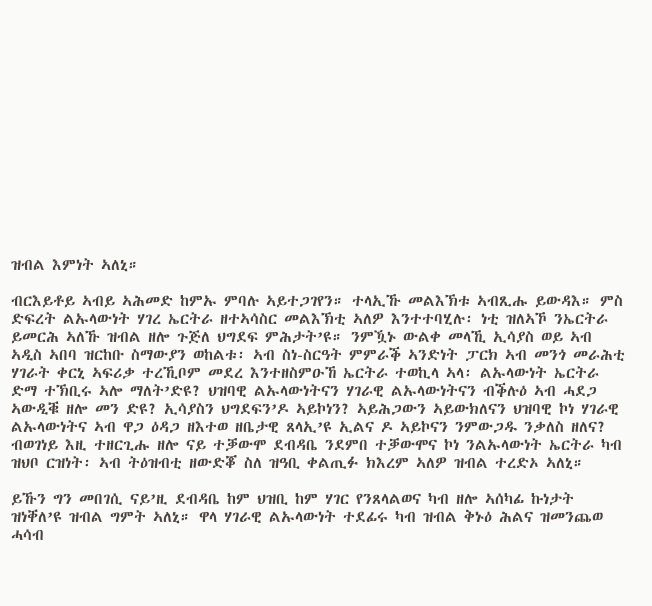ዝብል እምነት ኣለኒ።

ብርእይቶይ ኣብይ ኣሕመድ ከምኡ ምባሉ ኣይተጋገየን። ተላኢኹ መልእኽቱ ኣብጺሑ ይውዳእ። ምስ ድፍረት ልኡላውነት ሃገረ ኤርትራ ዘተኣሳስር መልእኽቲ ኣለዎ እንተተባሂሉ፡ ነቲ ዝለኣኾ ንኤርትራ ይመርሕ ኣለኹ ዝብል ዘሎ ጉጅለ ህግደፍ ምሕታት’ዩ። ንምዃኑ ውልቀ መላኺ ኢሳያስ ወይ ኣብ ኣዲስ ኣበባ ዝርከቡ ስማውያን ወከልቱ፡ ኣብ ስነ-ስርዓት ምምራቕ ኣንድነት ፓርክ ኣብ መንጎ መራሕቲ ሃገራት ቀርኒ ኣፍሪቃ ተረኺቦም መደረ እንተዘስምዑኸ ኤርትራ ተወኪላ ኣላ፡ ልኡላውነት ኤርትራ ድማ ተኽቢሩ ኣሎ ማለት’ድዩ? ህዝባዊ ልኡላውነትናን ሃገራዊ ልኡላውነትናን ብቕሉዕ ኣብ ሓደጋ ኣውዲቑ ዘሎ መን ድዩ? ኢሳያስን ህግደፍን’ዶ ኣይኮነን? ኣይሕጋውን ኣይውክለናን ህዝባዊ ኮነ ሃገራዊ ልኡላውነትና ኣብ ዋጋ ዕዳጋ ዘእተወ ዘቤታዊ ጸላኢ’ዩ ኢልና ዶ ኣይኮናን ንምውጋዱ ንቃለስ ዘለና? ብወገነይ እዚ ተዘርጊሑ ዘሎ ናይ ተቓውሞ ደብዳቤ ንደምበ ተቓውሞና ኮነ ንልኡላውነት ኤርትራ ካብ ዝህቦ ርዝነት፡ ኣብ ትዕዝብቲ ዘውድቖ ስለ ዝዓቢ ቀልጢፉ ክእረም ኣለዎ ዝብል ተረድኦ ኣለኒ።

ይኹን ግን መበገሲ ናይ’ዚ ደብዳቤ ከም ህዝቢ ከም ሃገር የንጸላልወና ካብ ዘሎ ኣሰካፊ ኩነታት ዝነቐለ’ዩ ዝብል ግምት ኣለኒ። ዋላ ሃገራዊ ልኡላውነት ተደፊሩ ካብ ዝብል ቅኑዕ ሕልና ዝመንጨወ ሓሳብ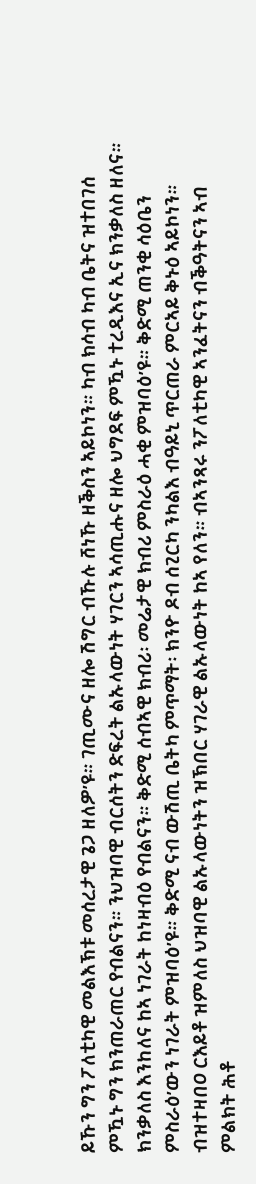ይኹን ግን ፖለቲካዊ መልእኽቱ መሰረታዊ ጌጋ ዘለዎ’ዩ። ገጢሙና ዘሎ ሽግር ብኹሉ ሸነኹ ዘቕስን ኣይኮነን። ካብ ክሳብ ካብ ቤትና ዝተበገሰ ምዃኑ ግን ክንጠራጠር የብልናን። ንህዝባዊ ብርሰትን ድፍረት ልኡላውነት ሃገርን ኣሳጢሑና ዘሎ ህግደፍ ምዃኑ ተረዲእና ኢና ክንቃለስ ዘለና። ክንቃለስ እንከለና ከኣ ነገራት ከነዛብዕ የብልናን። ቅድሚ ሰብኣዊ ክብሪ፡ መሬታዊ ክብሪ ምስራዕ ሓቂ ምዝባዕ’ዩ። ቅድሚ ጠንቂ ሳዕቤን ምስራዕ’ውን ነገራት ምዝባዕ’ዩ። ቅድሚ ናብ ውሽጢ ቤትካ ምጥማት፡ ክንዮ ዶብ ሰጊርካ ንካልእ ብዓይኒ ጥርጠራ ምርኣይ ቅኑዕ ኣይኮነን። ብዝተዛበዐ ርእይቶ ዝምለስ ህዝባዊ ልኡላውነትን ዝኽበር ሃገራዊ ልኡላውነት ከኣ የለን። ብኣንጻሩ ንፖለቲካዊ ኣንፈትናን ብቕዓትናን ኣብ ምልክት ሕቶ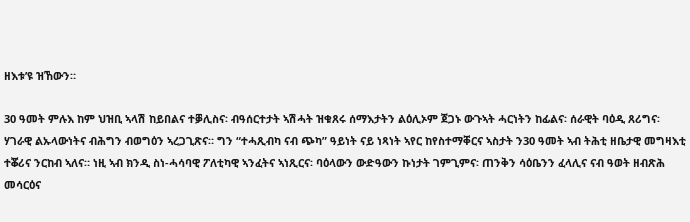ዘእቱ’ዩ ዝኸውን።

30 ዓመት ምሉእ ከም ህዝቢ ኣላሽ ከይበልና ተቓሊስና፡ ብዓሰርተታት ኣሽሓት ዝቁጸሩ ሰማእታትን ልዕሊኦም ጀጋኑ ውጉኣት ሓርነትን ከፊልና፡ ሰራዊት ባዕዲ ጸሪግና፡ ሃገራዊ ልኡላውነትና ብሕግን ብወግዕን ኣረጋጊጽና። ግን “ተሓጺብካ ናብ ጭካ” ዓይነት ናይ ነጻነት ኣየር ከየስተማቐርና ኣስታት ን30 ዓመት ኣብ ትሕቲ ዘቤታዊ መግዛእቲ ተቖሪና ንርከብ ኣለና። ነዚ ኣብ ክንዲ ስነ-ሓሳባዊ ፖለቲካዊ ኣንፈትና ኣነጺርና፡ ባዕላውን ውድዓውን ኩነታት ገምጊምና፡ ጠንቅን ሳዕቤንን ፈላሊና ናብ ዓወት ዘብጽሕ መሳርዕና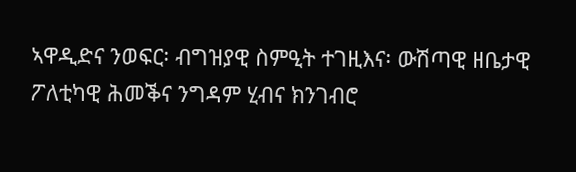ኣዋዲድና ንወፍር፡ ብግዝያዊ ስምዒት ተገዚእና፡ ውሽጣዊ ዘቤታዊ ፖለቲካዊ ሕመቕና ንግዳም ሂብና ክንገብሮ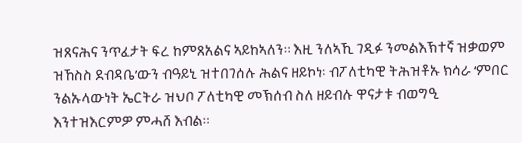ዝጸናሕና ንጥፈታት ፍረ ከምጸአልና ኣይከኣለን። እዚ ንለኣኺ ገዲፉ ንመልእኽተኛ ዝቃወም ዝኸስስ ደብዳቤ’ውን ብዓይኒ ዝተበገሰሉ ሕልና ዘይኮነ፡ ብፖለቲካዊ ትሕዝቶኡ ክሳራ ‘ምበር ንልኡላውነት ኤርትራ ዝህቦ ፖለቲካዊ መኽሰብ ስለ ዘይብሉ ዋናታቱ ብወግዒ እንተዝእርምዎ ምሓሸ እብል።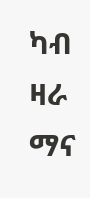ካብ ዛራ ማና